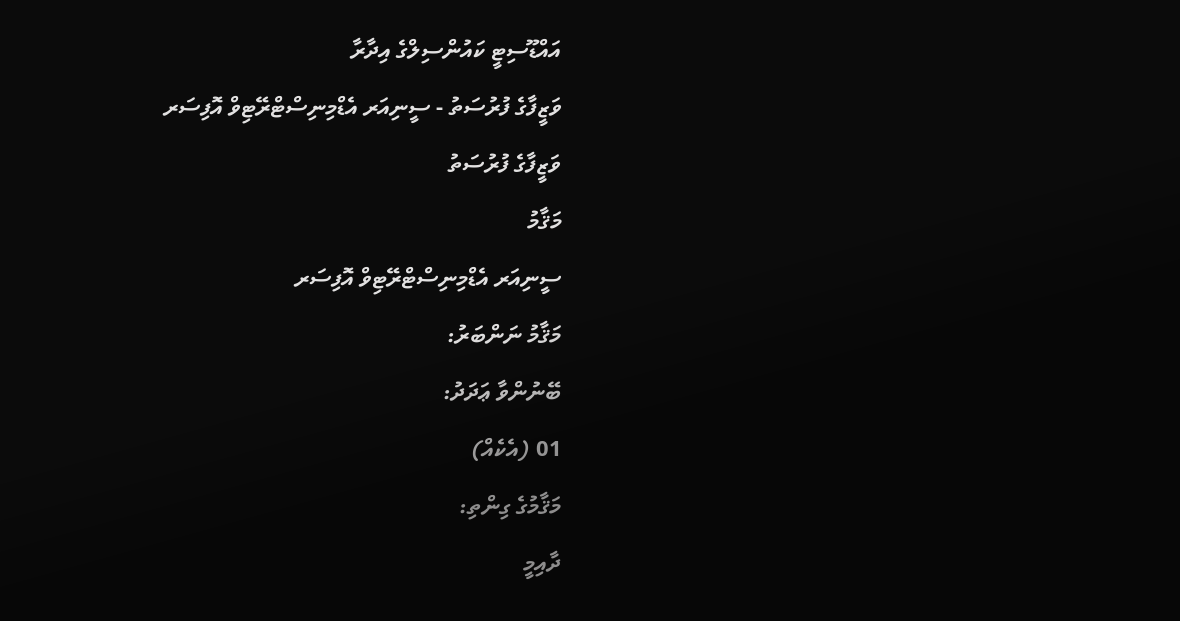އައްޑޫސިޓީ ކައުންސިލްގެ އިދާރާ
ވަޒީފާގެ ފުރުސަތު - ސީނިއަރ އެޑްމިނިސްޓްރޭޓިވް އޮފިސަރ
ވަޒީފާގެ ފުރުސަތު
މަޤާމު
ސީނިއަރ އެޑްމިނިސްޓްރޭޓިވް އޮފިސަރ
މަޤާމު ނަންބަރު:
ބޭނުންވާ ޢަދަދު:
01 (އެކެއް)
މަޤާމުގެ ގިންތި:
ދާއިމީ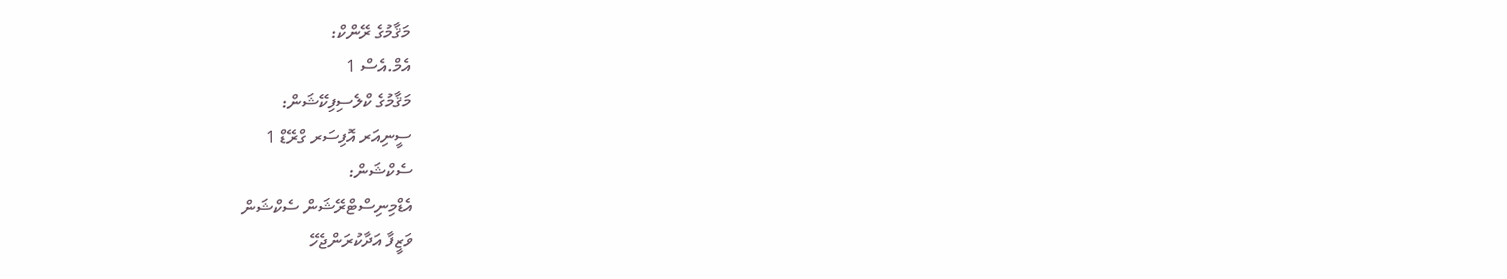މަޤާމުގެ ރޭންކް:
އެމް.އެސް 1
މަޤާމުގެ ކްލެސިފިކޭޝަން:
ސީނިއަރ އޮފިސަރ ގްރޭޑް 1
ސެކްޝަން:
އެޑްމިނިސްޓްރޭޝަން ސެކްޝަން
ވަޒީފާ އަދާކުރަންޖެހޭ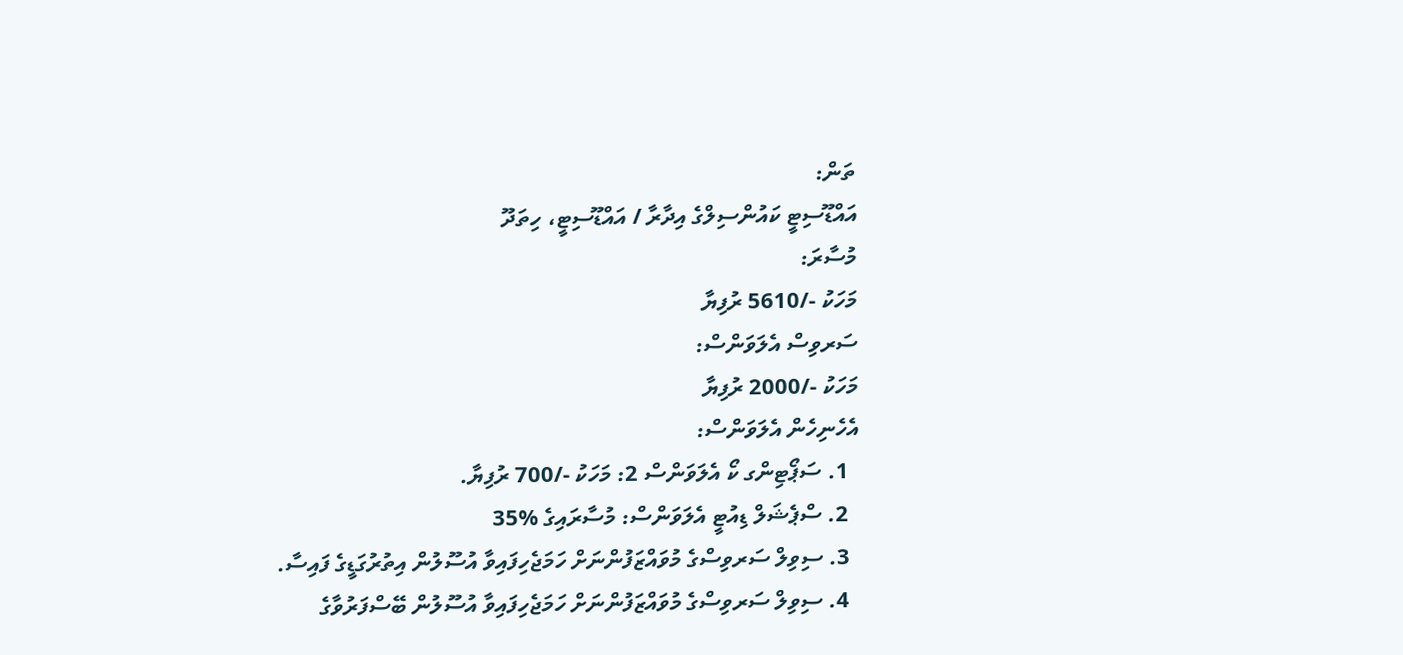ތަން:
އައްޑޫސިޓީ ކައުންސިލްގެ އިދާރާ / އައްޑޫސިޓީ، ހިތަދޫ
މުސާރަ:
މަހަކު -/5610 ރުފިޔާ
ސަރވިސް އެލަވަންސް:
މަހަކު -/2000 ރުފިޔާ
އެހެނިހެން އެލަވަންސް:
  1. ސަޕޯޓިންގ ކޯ އެލަވަންސް 2: މަހަކު -/700 ރުފިޔާ.
  2. ސްޕެޝަލް ޑިއުޓީ އެލަވަންސް: މުސާރައިގެ %35
  3. ސިވިލް ސަރވިސްގެ މުވައްޒަފުންނަށް ހަމަޖެހިފައިވާ އުސޫލުން އިތުރުގަޑީގެ ފައިސާ.
  4. ސިވިލް ސަރވިސްގެ މުވައްޒަފުންނަށް ހަމަޖެހިފައިވާ އުސޫލުން ބޭސްފަރުވާގެ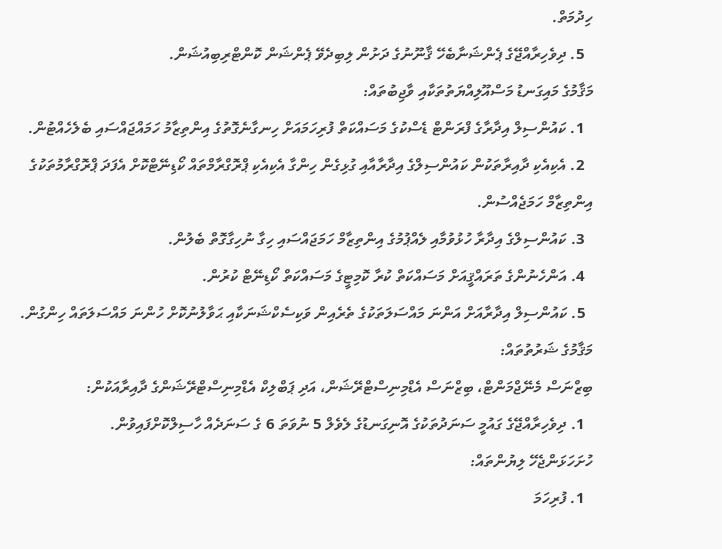ހިދުމަތް.
  5. ދިވެހިރާއްޖޭގެ ޕެންޝަނާބެހޭ ޤާނޫނުގެ ދަށުން ލިބިދެވޭ ޕެންޝަން ކޮންޓްރިބިއުޝަން.
މަޤާމުގެ މައިގަނޑު މަސްއޫލިއްޔަތުތަކާއި ވާޖިބުތައް:
  1. ކައުންސިލް އިދާރާގެ ފްރަންޓް ޑެސްކުގެ މަސައްކަތް ފުރިހަމައަށް ހިނގާނެގޮތުގެ އިންތިޒާމު ހަމައްޖައްސައި ބެލެހެއްޓުން.
  2. އެކިއެކި ދާއިރާތަކުން ކައުންސިލްގެ އިދާރާއާއި ގުޅިގެން ހިންގާ އެކިއެކި ޕްރޮގްރާމްތައް ކޯޑިނޭޓްކޮށް އެފަދަ ޕްރޮގްރާމުތަކުގެ އިންތިޒާމް ހަމަޖެއްސުން.
  3. ކައުންސިލްގެ އިދާރާ ހުޅުވުމާއި ލެއްޕުމުގެ އިންތިޒާމް ހަމަޖައްސައި ހިގާ ނުހިގާގޮތް ބެލުން.
  4. އަންހެނުންގެ ތަރައްޤީއަށް މަސައްކަތް ކުރާ ކޮމިޓީގެ މަސައްކަތް ކޯޑިނޭޓް ކުރުން.
  5. ކައުންސިލް އިދާރާއަށް އަންނަ މައްސަލަތަކުގެ ތެރެއިން ވަކިސެކްޝަނަކާއި ޙަވާލުނުކޮށް ހުންނަ މައްސަލަތައް ހިންގުން.
މަޤާމުގެ ޝަރުތުތައް:
ބިޒްނަސް މެނޭޖްމަންޓް، ބިޒްނަސް އެޑްމިނިސްޓްރޭޝަން، އަދި ޕަބްލިކް އެޑްމިނިސްޓްރޭޝަންގެ ދާއިރާއަކުން:
  1. ދިވެހިރާއްޖޭގެ ގައުމީ ސަނަދުތަކުގެ އޮނިގަނޑުގެ ލެވެލް 5 ނުވަތަ 6 ގެ ސަނަދެއް ހާސިލްކޮށްފައިވުން.
ހުށަހަޅަންޖެހޭ ލިޔުންތައް:
  1. ފުރިހަމަ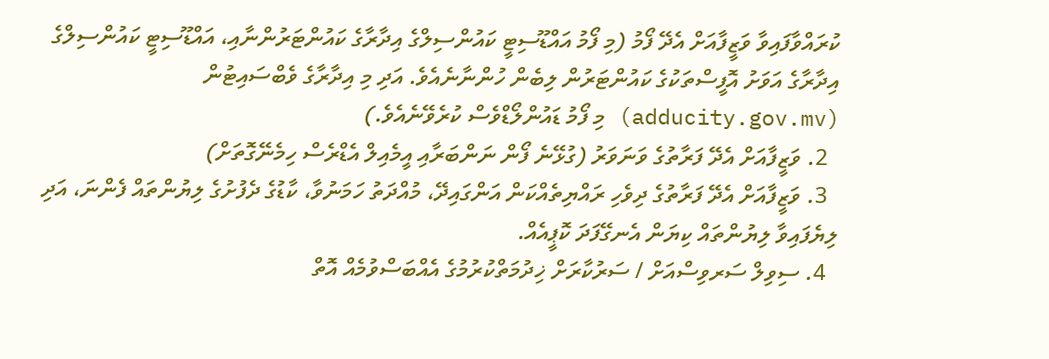ކުރައްވާފައިވާ ވަޒީފާއަށް އެދޭ ފޯމު (މި ފޯމު އައްޑޫސިޓީ ކައުންސިލްގެ އިދާރާގެ ކައުންޓަރުންނާއި، އައްޑޫސިޓީ ކައުންސިލްގެ އިދާރާގެ އަވަށު އޮފީސްތަކުގެ ކައުންޓަރުން ލިބެން ހުންނާނެއެވެ. އަދި މި އިދާރާގެ ވެބްސައިޓުން (adducity.gov.mv) މި ފޯމު ޑައުންލޯޑްވެސް ކުރެވޭނެއެވެ.)
  2. ވަޒީފާއަށް އެދޭ ފަރާތުގެ ވަނަވަރު (ގުޅޭނެ ފޯން ނަންބަރާއި އީމެއިލް އެޑްރެސް ހިމެނޭގޮތަށް)
  3. ވަޒީފާއަށް އެދޭ ފަރާތުގެ ދިވެހި ރައްޔިތެއްކަން އަންގައިދޭ، މުއްދަތު ހަމަނުވާ، ކާޑުގެ ދެފުށުގެ ލިޔުންތައް ފެންނަ، އަދި ލިޔެފައިވާ ލިޔުންތައް ކިޔަން އެނގޭފަދަ ކޮޕީއެއް.
  4. ސިވިލް ސަރވިސްއަށް / ސަރުކާރަށް ޚިދުމަތްކުރުމުގެ އެއްބަސްވުމެއް އޮތް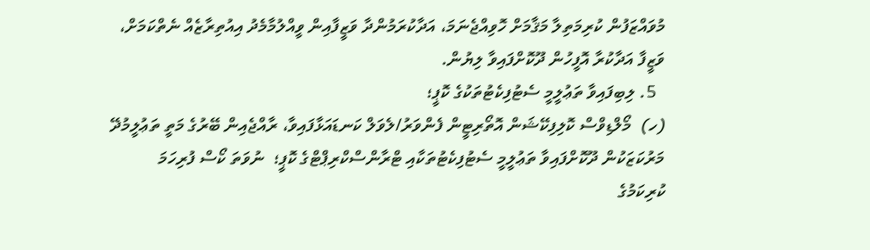މުވައްޒަފުން ކުރިމަތިލާ މަޤާމަށް ހޮވިއްޖެނަމަ، އަދާކުރަމުންދާ ވަޒީފާއިން ވީއްލުމާމެދު އިއުތިރާޒެއް ނެތްކަމަށް، ވަޒީފާ އަދާކުރާ އޮފީހުން ދޫކޮށްފައިވާ ލިޔުން.
  5. ލިބިފައިވާ ތަޢުލީމީ ސެޓުފިކެޓުތަކުގެ ކޮޕީ؛
(ހ)  މޯލްޑިވްސް ކޮލިފިކޭޝަން އޮތޯރިޓީން ފެންވަރު/ލެވަލް ކަނޑައަޅާފައިވާ، ރާއްޖެއިން ބޭރުގެ މަތީ ތަޢުލީމުދޭ މަރުކަޒަކުން ދޫކޮށްފައިވާ ތަޢުލީމީ ސެޓުފިކެޓުތަކާއި ޓްރާންސްކްރިޕްޓްގެ ކޮޕީ؛  ނުވަތަ ކޯސް ފުރިހަމަ ކުރިކަމުގެ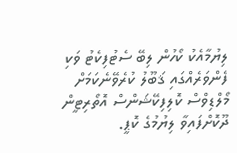ލިޔުމާއެކު ކޯހުން ލިބޭ ސެޓުފިކެޓު ވަކި ފެންވަރެއްގައި ޤަބޫލު ކުރެވޭނެކަމަށް މޯލްޑިވްސް ކޮލިފިކޭޝަންސް އޮތޯރިޓީން ދޫކޮށްފައިވާ ލިޔުމުގެ ކޮޕީ.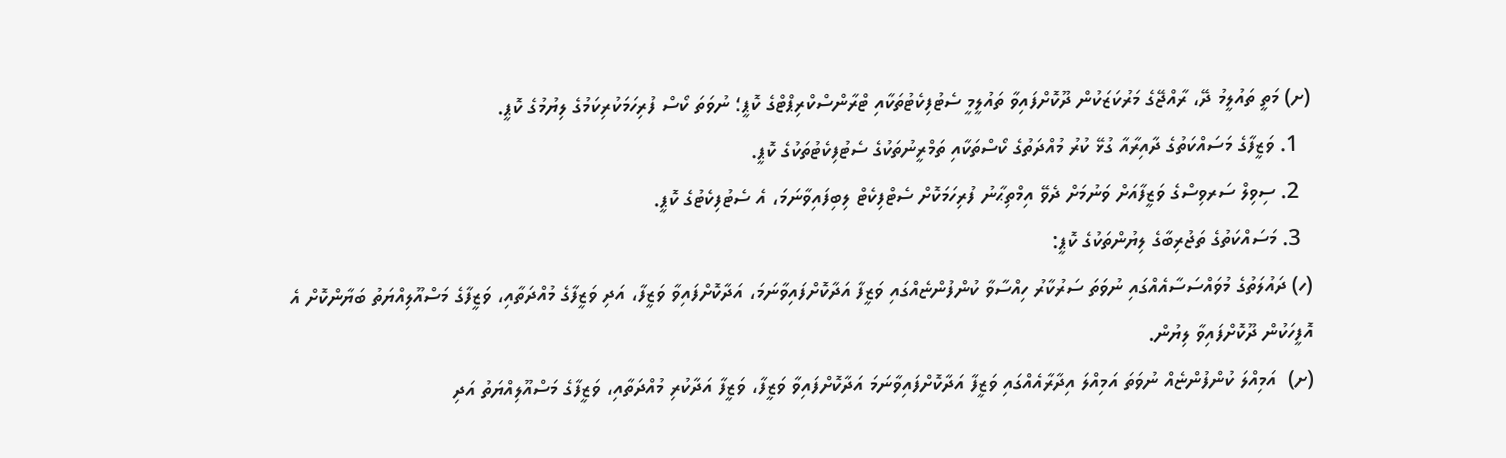(ށ) މަތީ ތައުލީމު ދޭ، ރާއްޖޭގެ މަރުކަޒަކުން ދޫކޮށްފައިވާ ތައުލީމީ ސެޓުފިކެޓުތަކާއި ޓްރާންސްކްރިޕްޓްގެ ކޮޕީ؛ ނުވަތަ ކޯސް ފުރިހަމަކުރިކަމުގެ ލިޔުމުގެ ކޮޕީ.
  1. ވަޒީފާގެ މަސައްކަތުގެ ދާއިރާއާ ގުޅޭ ކުރު މުއްދަތުގެ ކޯސްތަކާއި ތަމްރީނުތަކުގެ ސެޓުފިކެޓުތަކުގެ ކޮޕީ.
  2. ސިވިލް ސަރވިސްގެ ވަޒީފާއަށް ވަނުމަށް ދެވޭ އިމްތިޙާނު ފުރިހަމަކޮށް ސެޓްފިކެޓް ލިބިފައިވާނަމަ، އެ ސެޓުފިކެޓުގެ ކޮޕީ.
  3. މަސައްކަތުގެ ތަޖުރިބާގެ ލިޔުންތަކުގެ ކޮޕީ:
(ހ) ދައުލަތުގެ މުވައްސަސާއެއްގައި ނުވަތަ ސަރުކާރު ހިއްސާވާ ކުންފުންޏެއްގައި ވަޒީފާ އަދާކޮށްފައިވާނަމަ، އަދާކޮށްފައިވާ ވަޒީފާ، އަދި ވަޒީފާގެ މުއްދަތާއި، ވަޒީފާގެ މަސްއޫލިއްޔަތު ބަޔާންކޮށް އެ އޮފީހަކުން ދޫކޮށްފައިވާ ލިޔުން.
(ށ)  އަމިއްލަ ކުންފުންޏެއް ނުވަތަ އަމިއްލަ އިދާރާއެއްގައި ވަޒީފާ އަދާކޮށްފައިވާނަމަ އަދާކޮށްފައިވާ ވަޒީފާ، ވަޒީފާ އަދާކުރި މުއްދަތާއި، ވަޒީފާގެ މަސްއޫލިއްޔަތު އަދި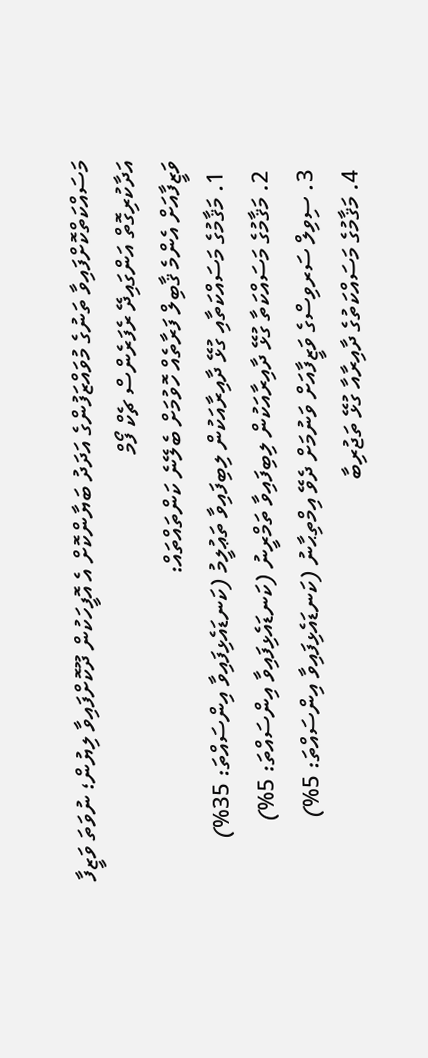މަސައްކަތްކޮށްފައިވާ ތަނުގެ މުވައްޒަފުންގެ އަދަދު ބަޔާންކޮށް އެ އޮފީހަކުން ދޫކޮށްފައިވާ ލިޔުން؛ ނުވަތަ ވަޒީފާ އަދާކުރިގޮތް އަންގައިދޭ ރެފަރެންސް ޗެކް ފޯމް
ވަޒީފާއަށް އެންމެ ޤާބިލް ފަރާތެއް ހޮވުމަށް ބެލޭނެ ކަންތައްތައް:
  1. މަޤާމުގެ މަސައްކަތާއި ގުޅޭ ދާއިރާއަކުން ލިބިފައިވާ ތަޢުލީމު (ކަނޑައެޅިފައިވާ އިންސައްތަ: 35%)
  2. މަޤާމުގެ މަސައްކަތާ ގުޅޭ ދާއިރާއަކުން ލިބިފައިވާ ތަމްރީނު (ކަނޑައެޅިފައިވާ އިންސައްތަ: 5%)
  3. ސިވިލް ސަރވިސްގެ ވަޒީފާއަށް ވަނުމަށް ދެވޭ އިމްތިޙާނު (ކަނޑައެޅިފައިވާ އިންސައްތަ: 5%)
  4. މަޤާމުގެ މަސައްކަތުގެ ދާއިރާއާ ގުޅޭ ތަޖުރިބާ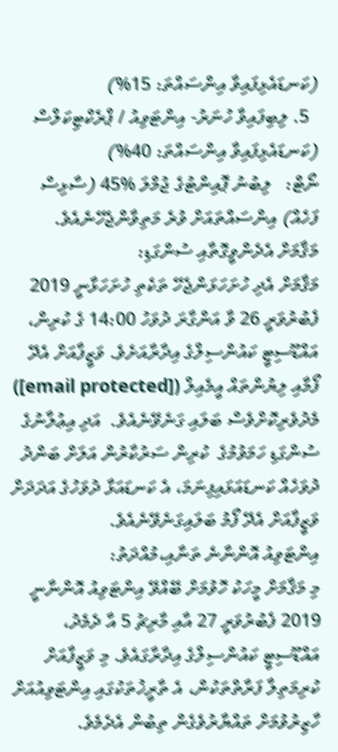(ކަނޑައެޅިފައިވާ އިންސައްތަ: 15%)
  5. ލިބިފައިވާ ހުނަރު- އިންޓަވިއު / ޕްރެކްޓިކަލްސް  (ކަނޑައެޅިފައިވާ އިންސައްތަ: 40%)
ނޯޓް:   ލިބުނު ޕޮއިންޓުގެ ޖުމްލަ %45 (ސާޅިސް ފަހެއް) އިންސައްތައަށް ވުރެ މަތިވާންޖެހޭނެއެވެ.
މަޤާމަށް އެދެންވީގޮތާއި ސުންގަޑި:
މަޤާމަށް އެދި ހުށަހަޅަންޖެހޭ ތަކެތި ހުށަހަޅާނީ 2019 ފެބުރުވަރީ 26 ވާ އަންގާރަ ދުވަހު 14:00 ގެ ކުރިން، އައްޑޫސިޓީ ކައުންސިލްގެ އިދާރާއަށެވެ. ވަޒީފާއަށް އެދޭ ފޯމާއި ލިޔުންތައް އީމެއިލް ([email protected]) މެދުވެރިކޮށްވެސް ބަލައި ގަނެވޭނެއެވެ.  އަދި އިޢުލާނުގެ ސުންގަޑި ހަމަވުމުގެ  ކުރިން ސަރުކާރުން އަލަށް ބަންދު ދުވަހެއް ކަނޑައަޅައިފިނަމަ، އެ ކަނޑައަޅާ ދުވަހުގެ އަދަދަށް ވަޒީފާއަށް އެދޭ ފޯމު ބަލައިގަނެވޭނެއެވެ.
އިންޓަވިއު އޮންނާނެ ތަނާއި،މުއްދަތު:
މި މަޤާމަށް މީހަކު ހޮވުމަށް ބޭއްވޭ އިންޓަވިއު އޮންނާނީ 2019 ފެބުރުވަރީ 27 އާއި މާރިޗު 5 އާ ދެމެދު، އައްޑޫސިޓީ ކައުންސިލްގެ އިދާރާގައެވެ. މި ވަޒީފާއަށް ކުރިމަތިލާ ފަރާތްތަކުން، އެ ތާރީޚުތަކުގައި އިންޓަވިއުއަށް ހާޒިރުވުމަށް ތައްޔާރުވެގެން ތިބުން އެދެމެވެ.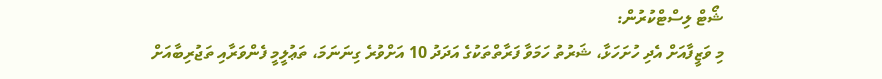ޝޯޓް ލިސްޓްކުރުން:
މި ވަޒީފާއަށް އެދި ހުށަހަޅާ، ޝަރުތު ހަމަވާ ފަރާތްތަކުގެ އަދަދު 10 އަށްވުރެ ގިނަނަމަ، ތަޢުލީމީ ފެންވަރާއި ތަޖުރިބާއަށް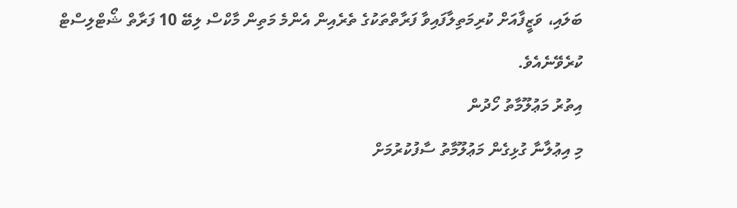ބަލައި، ވަޒީފާއަށް ކުރިމަތިލާފައިވާ ފަރާތްތަކުގެ ތެރެއިން އެންމެ މަތިން މާކްސް ލިބޭ 10 ފަރާތް ޝޯޓްލިސްޓް ކުރެވޭނެއެވެ.
އިތުރު މަޢުލޫމާތު ހޯދުން
މި އިޢުލާނާ ގުޅިގެން މަޢުލޫމާތު ސާފުކުރުމަށް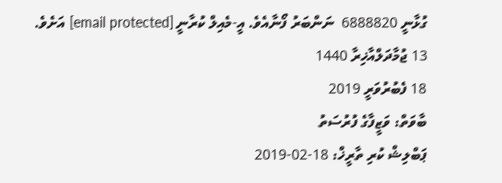ގުޅާނީ 6888820  ނަންބަރު ފޯނާއެވެ. އީ-މެއިލް ކުރާނީ [email protected] އަށެވެ.
13 ޖުމާދަލްއާޚިރާ 1440
18 ފެބުރުވަރީ 2019
ބާވަތް: ވަޒީފާގެ ފުރުސަތު
ޕަބްލިޝް ކުރި ތާރީޚް: 18-02-2019